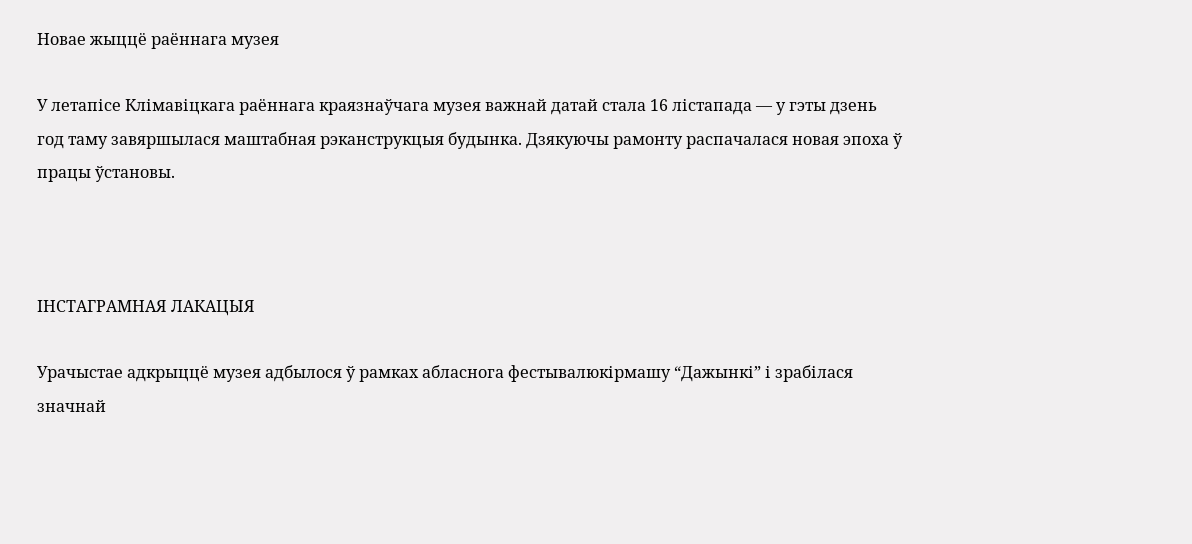Новае жыццё раённага музея

У летапісе Клімавіцкага раённага краязнаўчага музея важнай датай стала 16 лістапада — у гэты дзень год таму завяршылася маштабная рэканструкцыя будынка. Дзякуючы рамонту распачалася новая эпоха ў працы ўстановы.



ІНСТАГРАМНАЯ ЛАКАЦЫЯ

Урачыстае адкрыццё музея адбылося ў рамках абласнога фестывалюкірмашу “Дажынкі” і зрабілася значнай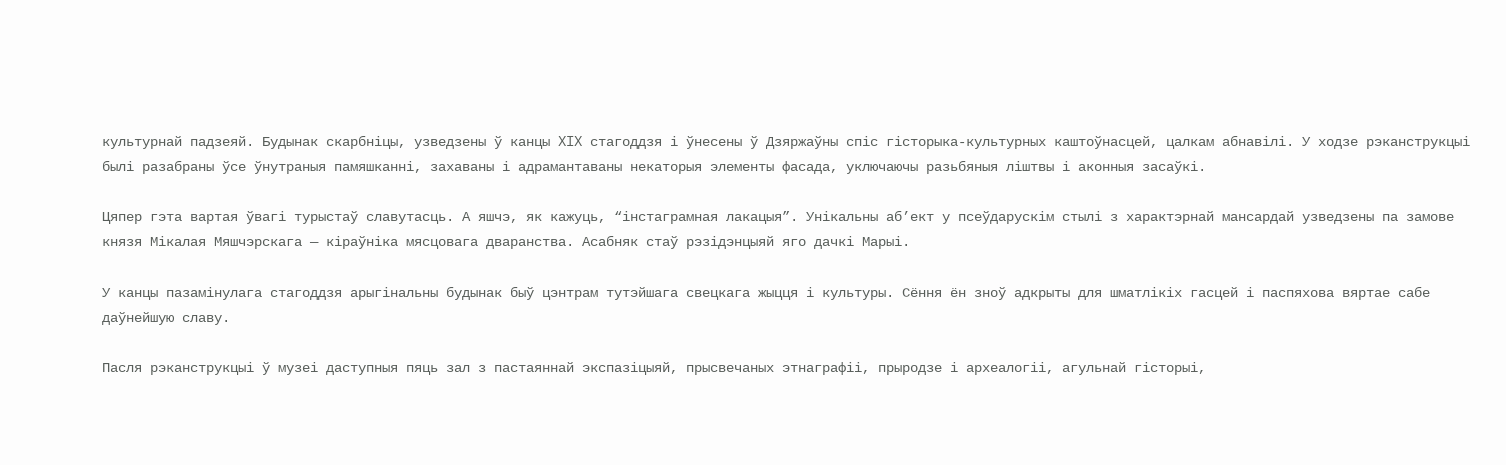культурнай падзеяй. Будынак скарбніцы, узведзены ў канцы XIX стагоддзя і ўнесены ў Дзяржаўны спіс гісторыка-культурных каштоўнасцей, цалкам абнавілі. У ходзе рэканструкцыі былі разабраны ўсе ўнутраныя памяшканні, захаваны і адрамантаваны некаторыя элементы фасада, уключаючы разьбяныя ліштвы і аконныя засаўкі.

Цяпер гэта вартая ўвагі турыстаў славутасць. А яшчэ, як кажуць, “інстаграмная лакацыя”. Унікальны аб’ект у псеўдарускім стылі з характэрнай мансардай узведзены па замове князя Мікалая Мяшчэрскага — кіраўніка мясцовага дваранства. Асабняк стаў рэзідэнцыяй яго дачкі Марыі.

У канцы пазамінулага стагоддзя арыгінальны будынак быў цэнтрам тутэйшага свецкага жыцця і культуры. Сёння ён зноў адкрыты для шматлікіх гасцей і паспяхова вяртае сабе даўнейшую славу.

Пасля рэканструкцыі ў музеі даступныя пяць зал з пастаяннай экспазіцыяй, прысвечаных этнаграфіі, прыродзе і археалогіі, агульнай гісторыі,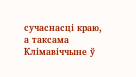сучаснасці краю, а таксама Клімавіччыне ў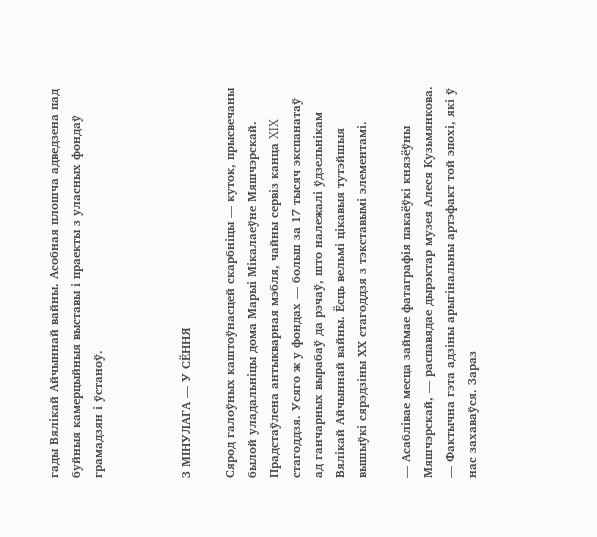гады Вялікай Айчыннай вайны. Асобная плошча адведзена пад буйныя камерцыйныя выставы і праекты з уласных фондаў грамадзян і ўстаноў.



З МІНУЛАГА — У СЁННЯ

Сярод галоўных каштоўнасцей скарбніцы — куток, прысвечаны былой уладальніцы дома Марыі Мікалаеўне Мяшчэрскай. Прадстаўлена антыкварная мэбля, чайны сервіз канца XIX стагоддзя. Усяго ж у фондах — больш за 17 тысяч экспанатаў ад ганчарных вырабаў да рэчаў, што належалі ўдзельнікам Вялікай Айчыннай вайны. Ёсць вельмі цікавыя тутэйшыя вышыўкі сярэдзіны ХХ стагоддзя з тэкставымі элементамі.

— Асаблівае месца займае фатаграфія пакаёўкі князёўны Мяшчэрскай, — распавядае дырэктар музея Алеся Кузьмянкова. — Фактычна гэта адзіны арыгінальны артэфакт той эпохі, які ў нас захаваўся. Зараз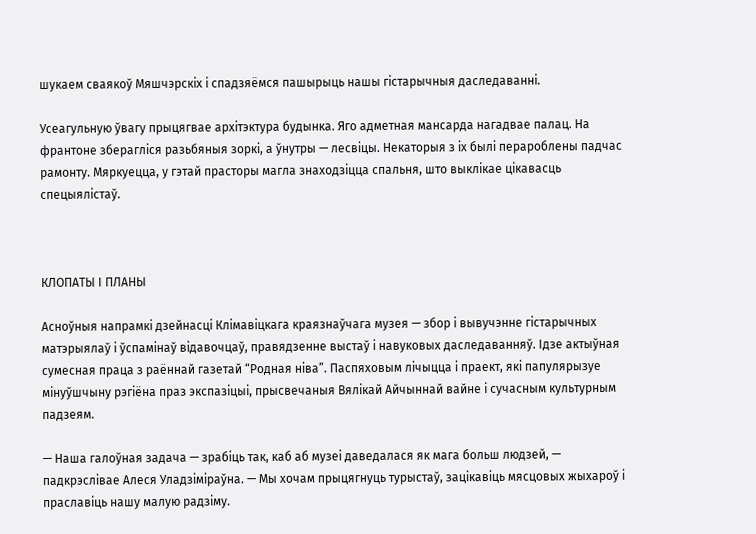шукаем сваякоў Мяшчэрскіх і спадзяёмся пашырыць нашы гістарычныя даследаванні.

Усеагульную ўвагу прыцягвае архітэктура будынка. Яго адметная мансарда нагадвае палац. На франтоне зберагліся разьбяныя зоркі, а ўнутры — лесвіцы. Некаторыя з іх былі перароблены падчас рамонту. Мяркуецца, у гэтай прасторы магла знаходзіцца спальня, што выклікае цікавасць спецыялістаў.



КЛОПАТЫ І ПЛАНЫ

Асноўныя напрамкі дзейнасці Клімавіцкага краязнаўчага музея — збор і вывучэнне гістарычных матэрыялаў і ўспамінаў відавочцаў, правядзенне выстаў і навуковых даследаванняў. Ідзе актыўная сумесная праца з раённай газетай “Родная ніва”. Паспяховым лічыцца і праект, які папулярызуе мінуўшчыну рэгіёна праз экспазіцыі, прысвечаныя Вялікай Айчыннай вайне і сучасным культурным падзеям.

— Наша галоўная задача — зрабіць так, каб аб музеі даведалася як мага больш людзей, — падкрэслівае Алеся Уладзіміраўна. — Мы хочам прыцягнуць турыстаў, зацікавіць мясцовых жыхароў і праславіць нашу малую радзіму.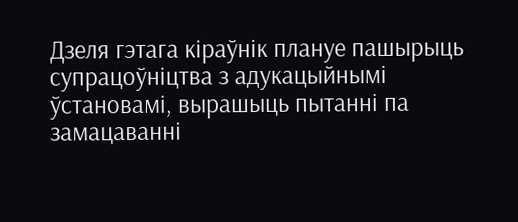Дзеля гэтага кіраўнік плануе пашырыць супрацоўніцтва з адукацыйнымі ўстановамі, вырашыць пытанні па замацаванні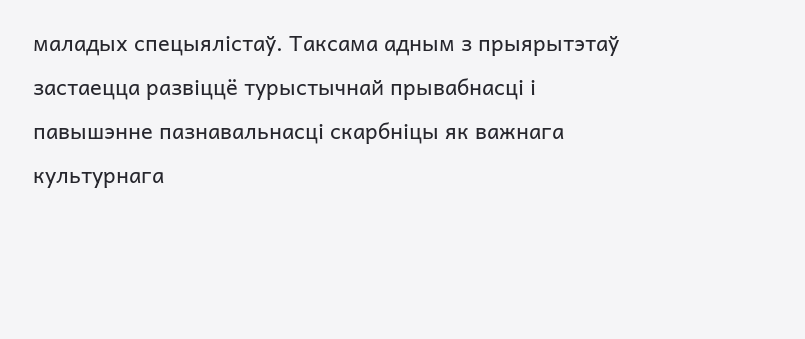маладых спецыялістаў. Таксама адным з прыярытэтаў застаецца развіццё турыстычнай прывабнасці і павышэнне пазнавальнасці скарбніцы як важнага культурнага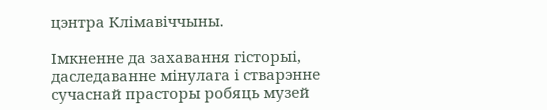цэнтра Клімавіччыны.

Імкненне да захавання гісторыі, даследаванне мінулага і стварэнне сучаснай прасторы робяць музей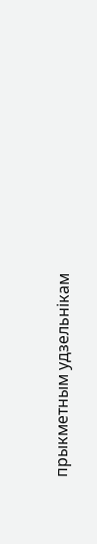прыкметным удзельнікам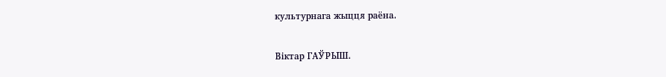культурнага жыцця раёна.

Віктар ГАЎРЫШ.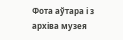Фота аўтара і з архіва музея